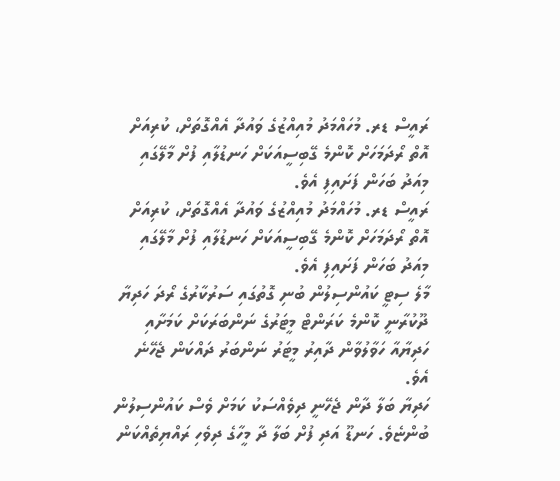ރައީސް ޑރ. މުހައްމަދު މުއިއްޒުގެ ވައުދާ އެއްގޮތަށް، ކުރިއަށް އޮތް ރޯދަމަހަށް ކޮންމެ ގޭބިސީއަކަށް ހަނޑުލާއި ފުށް މާލޭގައި މިއަދު ބަހަން ފަށައިފި އެވެ.
ރައީސް ޑރ. މުހައްމަދު މުއިއްޒުގެ ވައުދާ އެއްގޮތަށް، ކުރިއަށް އޮތް ރޯދަމަހަށް ކޮންމެ ގޭބިސީއަކަށް ހަނޑުލާއި ފުށް މާލޭގައި މިއަދު ބަހަން ފަށައިފި އެވެ.
މާލެ ސިޓީ ކައުންސިލުން ބުނި ގޮތުގައި ސަރުކާރުގެ ރޯދަ ހަދިޔާ ދޫކުރާނީ ކޮންމެ ކަރަންޓް މީޓަރުގެ ނަންބަރަކަށް ކަމަށާއި ހަދިޔާއާ ހަވާލުވާން ދާއިރު މީޓަރު ނަންބަރު ދައްކަން ޖެހޭނެ އެވެ.
ހަދިޔާ ބަލާ ދާން ޖެހޭނީ ދިވެއްސަކު ކަމަށް ވެސް ކައުންސިލުން ބުންޏެވެ. ހަނޑޫ އަދި ފުށް ބަލާ ދާ މީހާގެ ދިވެހި ރައްޔިތެއްކަން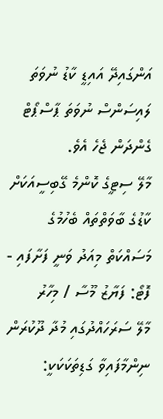އަންގައިދޭ އައިޑީ ކާޑު ނުވަތަ ލައިސަންސް ނުވަތަ ޕާސްޕޯޓް ގެންދަން ޖެހެ އެވެ.
މާލޭ ސިޓީގެ ކޮންމެ ގޭބިސީއަކަށް ކާޑުގެ ބާވަތްތައް ބެހުމުގެ މަސައްކަތް މިއަދު ވަނީ ފަށާފައި - ފޮޓޯ: ފަޔާޒު މޫސާ / މިހާރު
މާލޭ ސަރަހައްދުގައި މުދާ ދޫކުރަން ނިންމާފައިވާ ގަޑިތަކަކަކީ: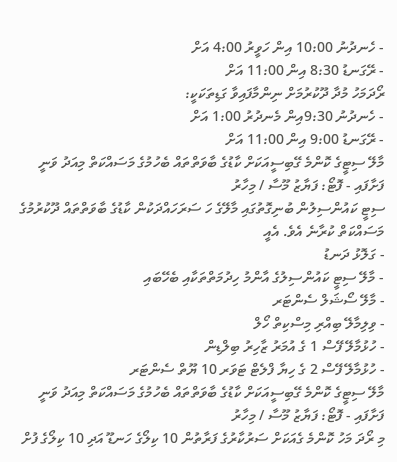- ހެނދުނު 10:00 އިން ހަވީރު 4:00 އަށް
- ރޭގަނޑު 8:30 އިން 11:00 އަށް
ރޯދަމަހު މުދާ ދޫކުރުމަށް ނިންމާފައިވާ ގަޑިތަކަކީ:
- ހެނދުނު 9:30އިން މެނދުރު 1:00 އަށް
- ރޭގަނޑު 9:00 އިން 11:00 އަށް
މާލޭ ސިޓީގެ ކޮންމެ ގޭބިސީއަކަށް ކާޑުގެ ބާވަތްތައް ބެހުމުގެ މަސައްކަތް މިއަދު ވަނީ ފަށާފައި - ފޮޓޯ: ފަޔާޒު މޫސާ / މިހާރު
ސިޓީ ކައުންސިލުން ބުނިގޮތުގައި މާލޭގެ ހަ ސަރަހައްދަކުން ކާޑުގެ ބާވަތްތައް ދޫކުރުމުގެ މަސައްކަތް ކުރާނެ އެވެ. އެއީ
- ގަލޮޅު ދަނޑު
- މާލޭ ސިޓީ ކައުންސިލުގެ އާންމު ހިދުމަތްތަކާއި ބެހޭބައި
- މާލޭ ސޯޝަލް ސެންޓަރ
- ވިލިމާލޭ ބިއްރި މިސްކިތް ހޯލް
- ހުޅުމާލޭ ފޭސް 1 ގެ އުމަރު ޒާހިރު ބިލްޑިން
- ހުޅުމާލޭ ފޭސް 2 ގެ ހިޔާ ފްލެޓް ޓަވަރ 10 ޔޫތް ސެންޓަރ
މާލޭ ސިޓީގެ ކޮންމެ ގޭބިސީއަކަށް ކާޑުގެ ބާވަތްތައް ބެހުމުގެ މަސައްކަތް މިއަދު ވަނީ ފަށާފައި - ފޮޓޯ: ފަޔާޒު މޫސާ / މިހާރު
މި ރޯދަ މަހު ކޮންމެ ގެއަކަށް ސަރުކާރުގެ ފަރާތުން 10 ކިލޯގެ ހަނޑޫ އަދި 10 ކިލޯގެ ފުށް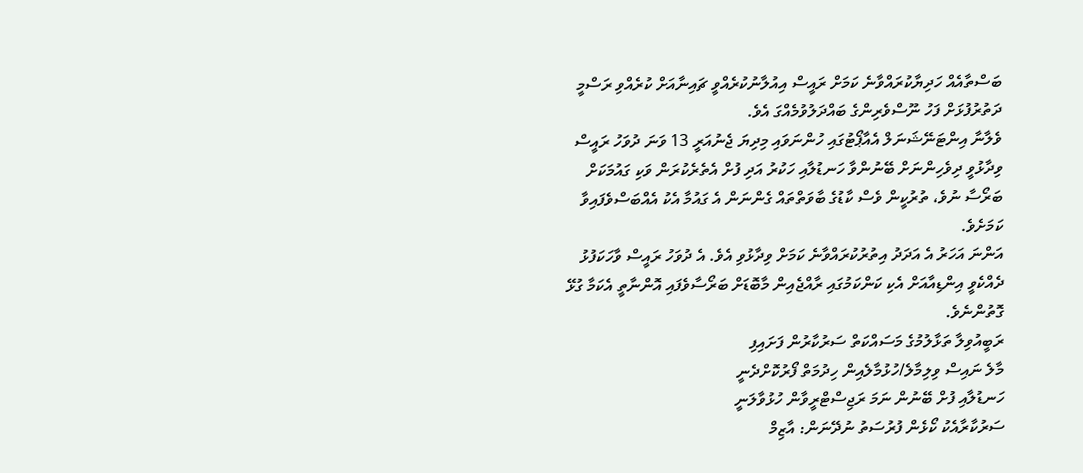ބަސްތާއެއް ހަދިޔާކުރައްވާނެ ކަމަށް ރައީސް އިއުލާނުކުރެއްވީ ޗައިނާއަށް ކުރެއްވި ރަސްމީ ދަތުރުފުޅަށް ފަހު ނޫސްވެރިންގެ ބައްދަލުވުމެއްގަ އެވެ.
ވެލާނާ އިންޓަނޭޝަނަލް އެއާޕޯޓުގައި ހުންނަވައި މިދިޔަ ޖެނުއަރީ 13 ވަނަ ދުވަހު ރައީސް ވިދާޅުވީ ދިވެހިންނަށް ބޭނުންވާ ހަނޑުލާއި ހަކުރު އަދި ފުށް އެތެރެކުރަން ވަކި ގައުމަކަށް ބަރޯސާ ނުވެ، ތުރުކީން ވެސް ކާޑުގެ ބާވަތްތައް ގެންނަން އެ ގައުމާ އެކު އެއްބަސްވެފައިވާ ކަމަށެވެ.
އަންނަ އަހަރު އެ އަދަދު އިތުރުކުރައްވާނެ ކަމަށް ވިދާޅުވި އެވެ. އެ ދުވަހު ރައީސް ވާހަކަފުޅު ދެއްކެވީ އިންޑިއާއަށް އެކި ކަންކަމުގައި ރާއްޖެއިން މާބޮޑަށް ބަރޯސާވެފައި އޮންނާތީ އެކަމާ ގުޅޭ ގޮތުންނެވެ.
ރަބީއުވިލާ ތަޅާލުމުގެ މަސައްކަތް ސަރުކާރުން ފަށައިފި
މާލެ ނައިސް ވިލިމާލެ/ހުޅުމާލެއިން ހިދުމަތް ފޯރުކޮށްދެނީ
ހަނޑުލާއި ފުށް ބޭނުން ނަމަ ރަޖިސްޓްރީވާން ހުޅުވާލަނީ
ސަރުކާރާއެކު ކޯޅެން ފުރުސަތު ނުދޭނަން: އާޒިމް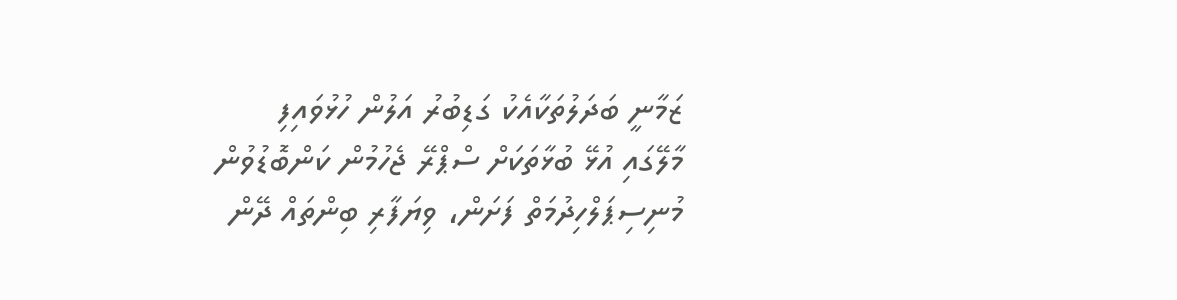ޒަމާނީ ބަދަލުތަކާއެކު ގަޑިބުރު އަލުން ހުޅުވައިފި
މާލޭގައި އުޅޭ ބުޅާތަކަށް ސްޕްރޭ ޖެހުމުން ކަންބޮޑުވުން
މުނިސިޕަލްހިދުމަތް ފަށަން، ވިޔަފާރި ބިންތައް ދޭން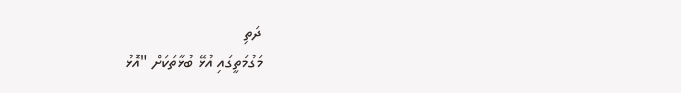ދަތި
މަގުމަތީގައި އުޅޭ ބުޅާތަކަށް "އޮޅު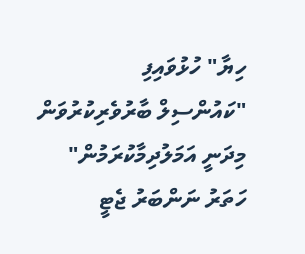ހިޔާ" ހުޅުވައިފި
"ކައުންސިލް ބާރުވެރިކުރުވަން މިދަނީ އަމަލުދިމާކުރަމުން"
ހަތަރު ނަންބަރު ޖެޓީ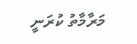މަރާމާތު ކުރަނީ